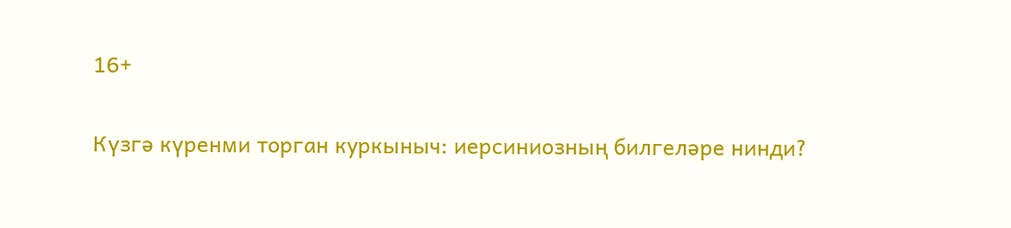16+

Күзгә күренми торган куркыныч: иерсиниозның билгеләре нинди?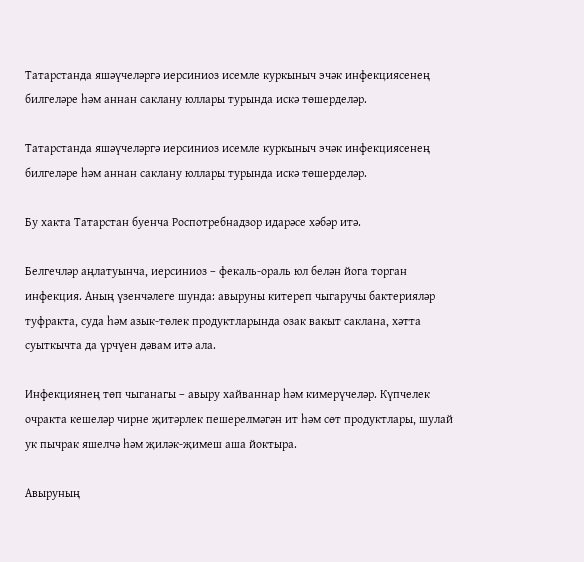Татарстанда яшәүчеләргә иерсиниоз исемле куркыныч эчәк инфекциясенең билгеләре һәм аннан саклану юллары турында искә төшерделәр.

Татарстанда яшәүчеләргә иерсиниоз исемле куркыныч эчәк инфекциясенең билгеләре һәм аннан саклану юллары турында искә төшерделәр.

Бу хакта Татарстан буенча Роспотребнадзор идарәсе хәбәр итә.

Белгечләр аңлатуынча, иерсиниоз – фекаль-ораль юл белән йога торган инфекция. Аның үзенчәлеге шунда: авыруны китереп чыгаручы бактерияләр туфракта, суда һәм азык-төлек продуктларында озак вакыт саклана, хәтта суыткычта да үрчүен дәвам итә ала.

Инфекциянең төп чыганагы – авыру хайваннар һәм кимерүчеләр. Күпчелек очракта кешеләр чирне җитәрлек пешерелмәгән ит һәм сөт продуктлары, шулай ук пычрак яшелчә һәм җиләк-җимеш аша йоктыра.

Авыруның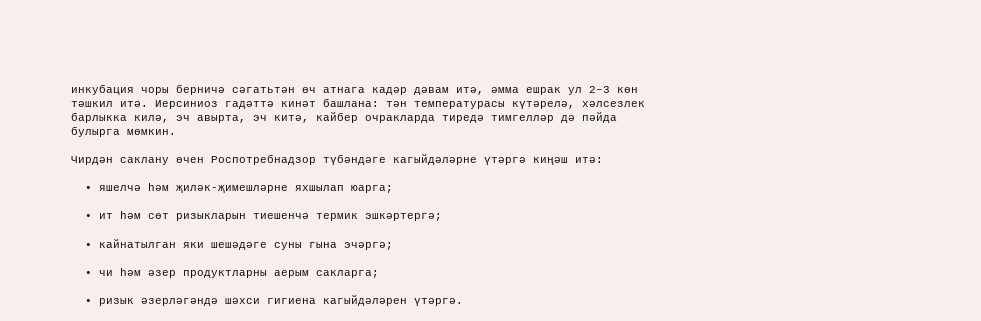инкубация чоры берничә сәгатьтән өч атнага кадәр дәвам итә, әмма ешрак ул 2–3 көн тәшкил итә. Иерсиниоз гадәттә кинәт башлана: тән температурасы күтәрелә, хәлсезлек барлыкка килә, эч авырта, эч китә, кайбер очракларда тиредә тимгелләр дә пәйда булырга мөмкин.

Чирдән саклану өчен Роспотребнадзор түбәндәге кагыйдәләрне үтәргә киңәш итә:

  • яшелчә һәм җиләк-җимешләрне яхшылап юарга;

  • ит һәм сөт ризыкларын тиешенчә термик эшкәртергә;

  • кайнатылган яки шешәдәге суны гына эчәргә;

  • чи һәм әзер продуктларны аерым сакларга;

  • ризык әзерләгәндә шәхси гигиена кагыйдәләрен үтәргә.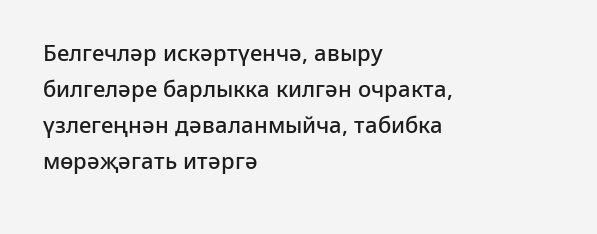Белгечләр искәртүенчә, авыру билгеләре барлыкка килгән очракта, үзлегеңнән дәваланмыйча, табибка мөрәҗәгать итәргә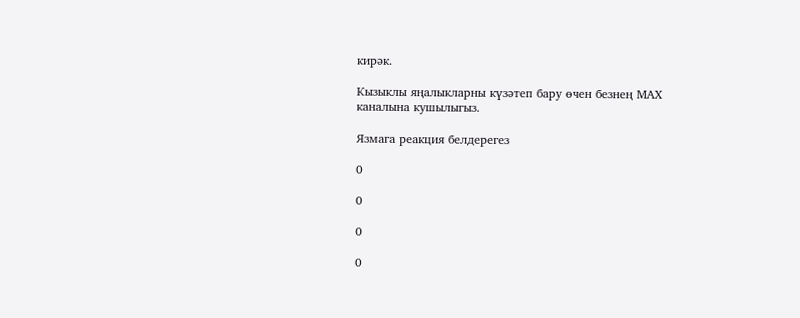кирәк.

Кызыклы яңалыкларны күзәтеп бару өчен безнең МАХ каналына кушылыгыз.

Язмага реакция белдерегез

0

0

0

0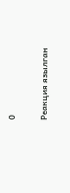0

Реакция язылган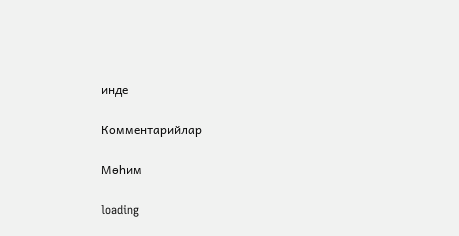инде

Комментарийлар

Мөһим

loading